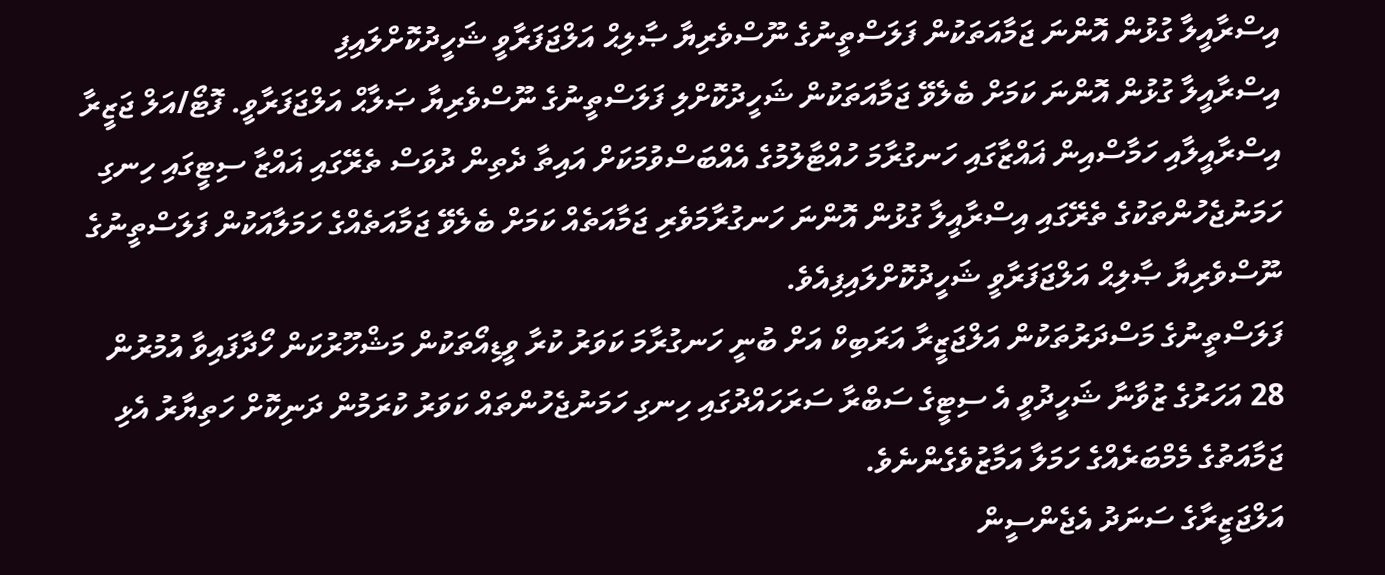އިސްރާއީލާ ގުޅުން އޮންނަ ޖަމާއަތަކުން ފަލަސްތީނުގެ ނޫސްވެރިޔާ ޞާލިޙް އަލްޖަފަރާވީ ޝަހީދުކޮށްލައިފި
އިސްރާއީލާ ގުޅުން އޮންނަ ކަމަށް ބެލެވޭ ޖަމާއަތަކުން ޝަހީދުކޮށްލި ފަލަސްތީނުގެ ނޫސްވެރިޔާ ޞަލާޙް އަލްޖަފަރާވީ. ފޮޓޯ/އަލް ޖަޒީރާ
އިސްރާއީލާއި ހަމާސްއިން ޣައްޒާގައި ހަނގުރާމަ ހުއްޓާލުމުގެ އެއްބަސްވުމަކަށް އައިތާ ދެތިން ދުވަސް ތެރޭގައި ޣައްޒާ ސިޓީގައި ހިނގި ހަމަނުޖެހުންތަކުގެ ތެރޭގައި އިސްރާއީލާ ގުޅުން އޮންނަ ހަނގުރާމަވެރި ޖަމާއަތެއް ކަމަށް ބެލެވޭ ޖަމާއަތެއްގެ ހަމަލާއަކުން ފަލަސްތީނުގެ ނޫސްވެރިޔާ ޞާލިޙް އަލްޖަފަރާވީ ޝަހީދުކޮށްލައިފިއެވެ.
ފަލަސްތީނުގެ މަސްދަރުތަކުން އަލްޖަޒީރާ އަރަބިކް އަށް ބުނީ ހަނގުރާމަ ކަވަރު ކުރާ ވީޑިއޯތަކުން މަޝްހޫރުކަން ހޯދާފައިވާ އުމުރުން 28 އަހަރުގެ ޒުވާނާ ޝަހީދުވީ އެ ސިޓީގެ ސަބްރާ ސަރަހައްދުގައި ހިނގި ހަމަނުޖެހުންތައް ކަވަރު ކުރަމުން ދަނިކޮށް ހަތިޔާރު އެޅި ޖަމާއަތުގެ މެމްބަރެއްގެ ހަމަލާ އަމާޒުވެގެންނެވެ.
އަލްޖަޒީރާގެ ސަނަދު އެޖެންސީން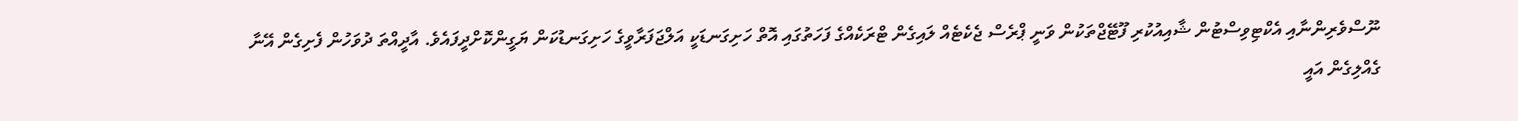ނޫސްވެރިންނާއި އެކްޓިވިސްޓުން ޝާއިއުކުރި ފޫޓޭޖްތަކުން ވަނީ ޕްރެސް ޖެކެޓެއް ލައިގެން ޓްރަކެއްގެ ފަހަތުގައި އޮތް ހަށިގަނޑަކީ އަލްޖަފަރާވީގެ ހަށިގަނޑުކަން ޔަގީންކޮށްދީފައެވެ. އާދީއްތަ ދުވަހުން ފެށިގެން އޭނާ ގެއްލިގެން އައީ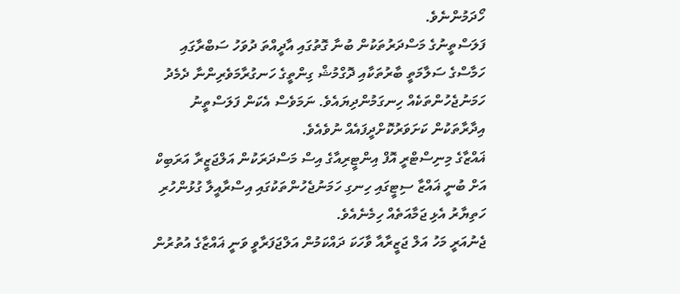ހޯދަމުންނެވެ.
ފަލަސްތީނުގެ މަސްދަރުތަކުން ބުނާ ގޮތުގައި އާދީއްތަ ދުވަހު ސަބްރާގައި ހަމާސްގެ ސަލާމަތީ ބާރުތަކާއި ދޮގްމުޝް ގިންތީގެ ހަނގުރާމަވެރިންނާ ދެމެދު ހަމަނުޖެހުންތަކެއް ހިނގަމުންދިޔައެވެ. ނަމަވެސް އެކަން ފަލަސްތީނު އިދާރާތަކުން ކަށަވަރުކޮށްދީފައެއް ނުވެއެވެ.
ޣައްޒާގެ މިނިސްޓްރީ އޮފް އިންޓީރިއާގެ އިސް މަސްދަރަކުން އަލްޖަޒީރާ އަރަބިކް އަށް ބުނީ ޣައްޒާ ސިޓީގައި ހިނގި ހަމަނުޖެހުންތަކުގައި އިސްރާއީލާ ގުޅުންހުރި ހަތިޔާރު އެޅި ޖަމާއަތެއް ހިމެނެއެވެ.
ޖެނުއަރީ މަހު އަލް ޖަޒީރާއާ ވާހަކަ ދައްކަމުން އަލްޖަފަރާވީ ވަނީ ޣައްޒާގެ އުތުރުން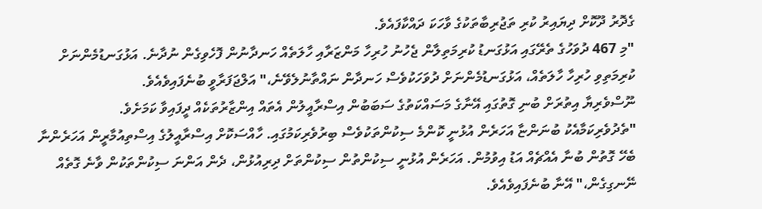ގެދޮރު ދޫކޮށް ދިޔައިރު ކުރި ތަޖުރިބާތަކުގެ ވާހަކަ ދައްކާފައެވެ.
"މި 467 ދުވަހުގެ ތެރޭގައި އަޅުގަނޑު ކުރިމަތިލާން ޖެހުނު ހުރިހާ މަންޒަރާއި ހާލަތެއް ހަނދާނުން ފޮހެވިގެން ނުދާނެ. އަޅުގަނޑުމެންނަށް ކުރިމަތިވި ހުރިހާ ހާލަތެއް، އަޅުގަނޑުމެންނަށް ދުވަހަކުވެސް ހަނދާން ނައްތާނުލެވޭނެ،" އަލްޖަފަރާވީ ބުނެފައިވެއެވެ.
ނޫސްވެރިޔާ އިތުރަށް ބުނި ގޮތުގައި އޭނާގެ މަސައްކަތުގެ ސަބަބުން އިސްރާއީލުން އެތައް އިންޒާރުތަކެއް ދީފައިވާ ކަމަށެވެ.
"ތެދުވެރިކަމާއެކު ބުނަންޏާ އަހަރެން އުޅުނީ ކޮންމެ ސިކުންތަކުވެސް ބިރުވެރިކަމުގައި. ހާއްސަކޮށް އިސްރާއީލުގެ އިސްތިއުމާރީން އަހަރެންނާ ބެހޭ ގޮތުން ބުނާ އެއްޗެއް އަޑު އިވުމުން. އަހަރެން އުޅުނީ ސިކުންތުން ސިކުންތަށް ދިރިއުޅުން، ދެން އަންނަ ސިކުންތަކުން ވާނެ ގޮތެއް ނޭނގިގެން،" އޭނާ ބުނެފައިވެއެވެ.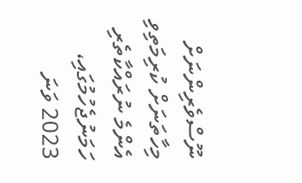ނޫސްވެރިންނަށް މިހާތަނަށް ކުރިމަތިވި އެންމެ ނުރައްކާތެރި ހަމަނުޖެހުމުގައި، 2023 ވަނަ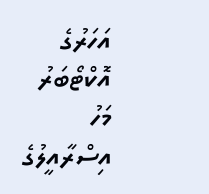އަހަރުގެ އޮކްޓޯބަރު މަހު އިސްރާއީލުގެ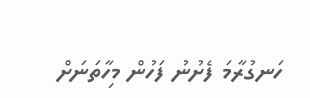ހަނގުރާމަ ފެށުނު ފަހުން މިހާތަނަށް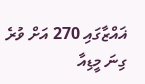ޣައްޒާގައި 270 އަށް ވުރެ ގިނަ މީޑިއާ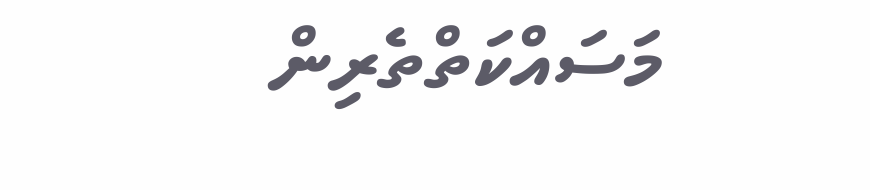މަސައްކަތްތެރިން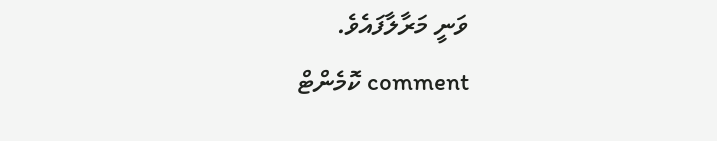ވަނީ މަރާލާފައެވެ.
comment ކޮމެންޓް